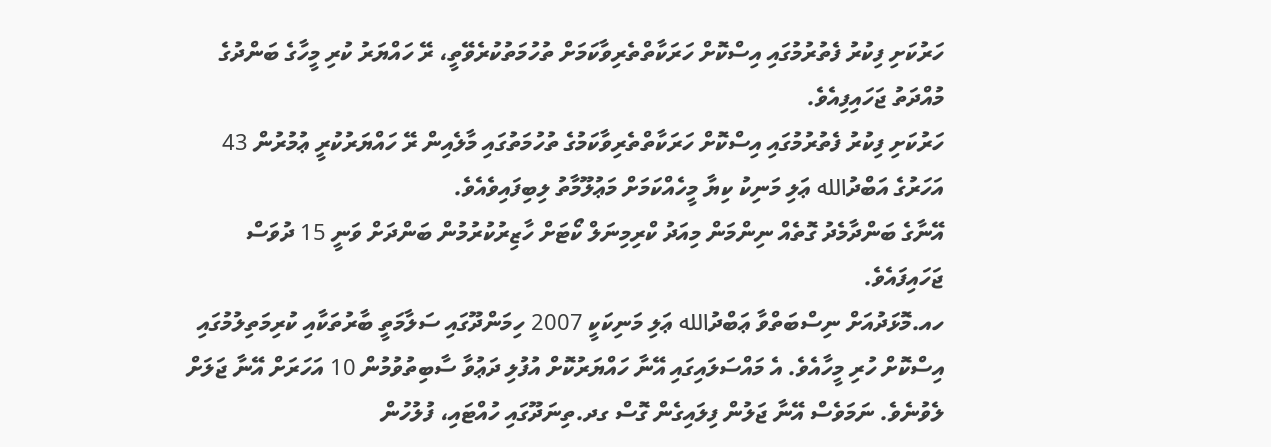ހަރުކަށި ފިކުރު ފެތުރުމުގައި އިސްކޮށް ހަރަކާތްތެރިވާކަމަށް ތުހުމަތުކުރެވޭތީ، ރޭ ހައްޔަރު ކުރި މީހާގެ ބަންދުގެ މުއްދަތު ޖަހައިފިއެވެ.
ހަރުކަށި ފިކުރު ފެތުރުމުގައި އިސްކޮށް ހަރަކާތްތެރިވާކަމުގެ ތުހުމަތުގައި މާލެއިން ރޭ ހައްޔަރުކުރީ ޢުމުރުން 43 އަހަރުގެ އަބްދުالله ޢަލި މަނިކު ކިޔާ މީހެއްކަމަށް މަޢުލޫމާތު ލިބިފައިވެއެވެ.
އޭނާގެ ބަންދާމެދު ގޮތެއް ނިންމަން މިއަދު ކްރިމިނަލް ކޯޓަށް ހާޒިރުކުރުމުން ބަންދަށް ވަނީ 15 ދުވަސް ޖަހައިފައެވެ.
ހއ.މޮޅަދުއަށް ނިސްބަތްވާ ޢަބްދުالله ޢަލި މަނިކަކީ 2007 ހިމަންދޫގައި ސަލާމަތީ ބާރުތަކާއި ކުރިމަތިލުމުގައި އިސްކޮށް ހުރި މީހާއެވެ. އެ މައްސަލައިގައި އޭނާ ހައްޔަރުކޮށް އުފުލި ދަޢުވާ ސާބިތުވުމުން 10 އަހަރަށް އޭނާ ޖަލަށް ލެވުނެވެ. ނަމަވެސް އޭނާ ޖަލުން ފިލައިގެން ގޮސް ގދ.ތިނަދޫގައި ހުއްޓައި، ފުލުހުން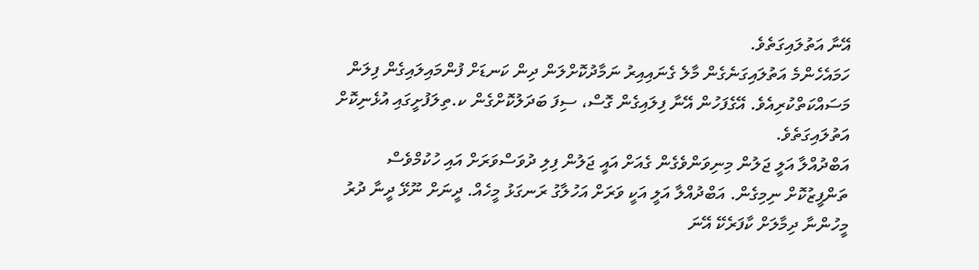އޭނާ އަތުލައިގަތެވެ.
ހަމައެހެންމެ އަތުލައިގަނެގެން މާލެ ގެނައިއިރު ނަމާދުކޮށްލަން ދިން ކަނޑަށް ފުންމައިލައިގެން ފިލަން މަސައްކަތްކުރިއެވެ. އޭގެފަހުން އޭނާ ފިލައިގެން ގޮސް، ސިފަ ބަދަލުކޮށްގެން ކ.ތިލަފުށީގައި އުޅެނިކޮށް އަތުލައިގަތެވެ.
އަބްދުއްލާ އަލީ ޖަލުން މިނިވަންވެގެން ގެއަށް އައީ ޖަލުން ފިލި ދުވަސްވަރަށް އައި ހުކުމްވެސް ތަންފީޒުކޮށް ނިމިގެން. އަބްދުއްލާ އަލީ އަކީ ވަރަށް އަހުލާގު ރަނގަޅު މީހެއް. ދީނަށް ނޫޅޭ ދީނާ ދުރު މީހުންނާ ދިމާލަށް ކާފަރެކޭ އޭނަ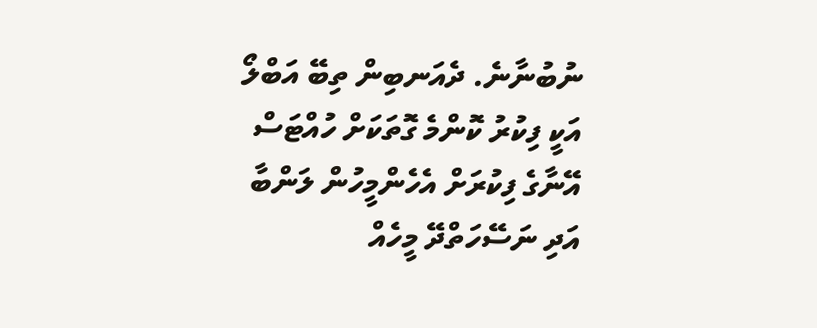ނުބުނާނެ. ދެއަނބިން ތިބޭ އަބްލޯ އަކީ ފިކުރު ކޮންމެ ގޮތަކަށް ހުއްޓަސް އޭނާގެ ފިކުރަށް އެހެންމީހުން ލަންބާ އަދި ނަސޭހަތްދޭ މީހެއް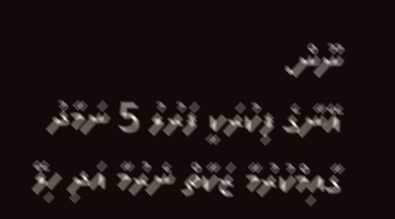ނޫން.
އޭނާގެ ފިކުރަކީ ފަރުލު 5 ނަމާދު ގާއިމްކުރުމާ ޒަކާތް ނެރުމާ އަދި ހިލޭ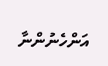އަންހެނުންނާ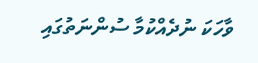ވާހަކަ ނުދެއްކުމާ ސުންނަތުގައި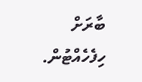ބާރަށް ހިފެހެއްޓުން.